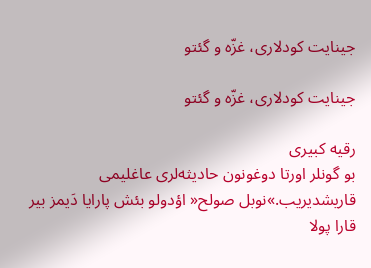جینایت کودلاری، غزّه و گئتو

جینایت کودلاری، غزّه و گئتو

رقیه کبیری
بو گونلر اورتا دوغونون حادیثه‌لری عاغلیمی قاریشدیریب.»نوبل صولح« اؤدولو بئش پارایا دَیمز بیر قارا پولا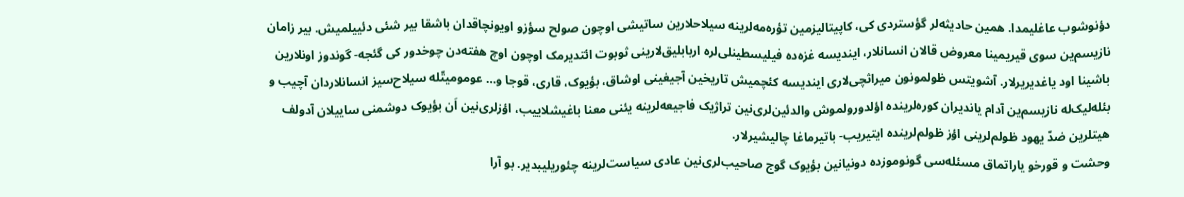دؤنوشوب عاغلیمدا. همین حادیثه‌لر گؤستردی کی، کاپیتالیزمین تؤره‌مه‌لرینه سیلاحلارین ساتیشی اوچون صولح سؤزو اویونچاقدان باشقا بیر شئی دئییلمیش. بیر زامان نازیسم‌ین‌ سوی قیریمینا معروض قالان انسانلار، ایندیسه غزه‌‌ده فیلیسطینلی‌لره اربابلیق‌لارینی ثوبوت ائتدیرمک اوچون اوچ هفته‌دن چوخدور کی گئجه- گوندوز اونلارین باشینا اود یاغدیریرلار. آشویتس ظولمونون میراثچی‌لاری ایندیسه کئچمیش تاریخین آجیغینی اوشاق، بؤیوک، قاری، قوجا و… عومومیتّله سیلاح‌سیز انسانلاردان آچیب و بئله‌لیک‌له نازیسم‌ین آدام یاندیران کوره‌لرینده اؤلدورولموش والدئین‌لری‌نین تراژیک فاجیعه‌لرینه یئنی معنا باغیشلاییب، اؤزلری‌نین اَن بؤیوک دوشمنی ساییلان آدولف هیتلرین ضدّ یهود ظولم‌لرینی اؤز ظولم‌لرینده ایتیریب- باتیرماغا چالیشیرلار.
وحشت و قورخو یاراتماق مسئله‌سی گونوموزده دونیانین بؤیوک گوج صاحیب‌لری‌نین عادی سیاست‌لرینه چئوریلیبدیر. بو آرا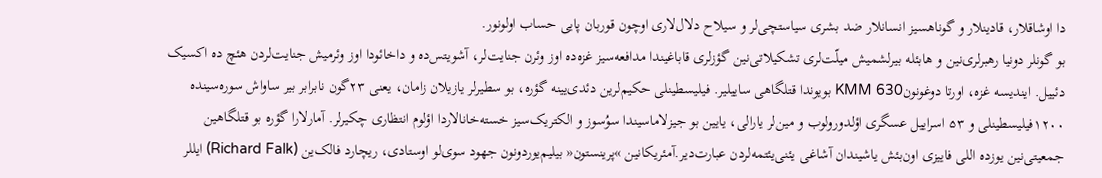دا اوشاقلار، قادینلار و گوناهسیز انسانلار ضد بشری سیاستچی‌لر و سیلاح دلال‌لاری اوچون قوربان پایی‌ حساب اولونور.
بو گونلر دونیا رهبرلری‌نین و هابئله بیرلشمیش میلّت‌لری‌ تشکیلاتی‌نین گؤزلری قاباغیندا مدافعه‌سیز غزه‌ده اوز وئرن جنایت‌لر، آشویتس‌ده و داخائودا اوز وئرمیش جنایت‌لردن هئچ ده اکسیک دئییل. ایندیسه غزه، اورتا دوغونونKMM 630 بویوندا قتلگاهی ساییلیر. فیلیسطینلی حکیم‌لرین دئدی‌یینه گؤره، بو سطیرلر یازیلان زامان، یعنی ۲۳گون نابرابر بیر ساواش سوره‌سینده ۱۲۰۰فیلیسطینلی و ۵۳ اسراییل عسگری اؤلدورولوب و مین‌لر یارالی، یایین بو جیزلاماسیندا سوُسوز و الکتریک‌سیز خسته‌خانالاردا اؤلوم انتظاری چکیرلر. آمارلارا گؤره بو قتلگاهین جمعیتی‌نین یوزده اللی فاییزی اون‌بئش یاشیندان آشاغی یئنی‌یئتمه‌لردن عبارت‌دیر.آمئریکانین »پرینستون« بیلیم‌یوردونون جهود سوی‌لو اوستادی، ریچارد فالک‌ین (Richard Falk) ایللر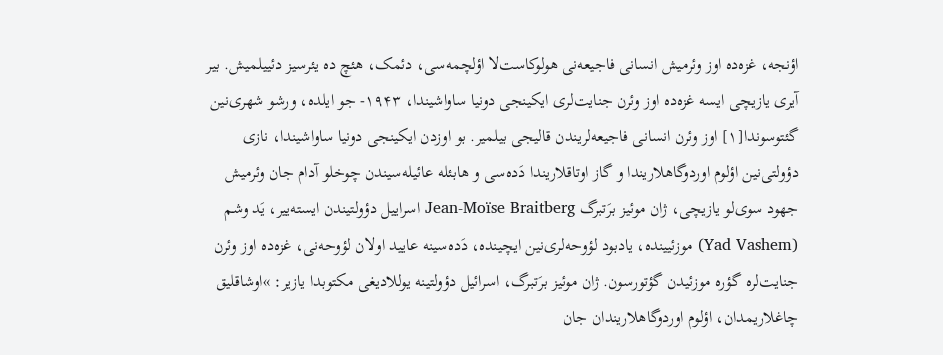اؤنجه، غزه‌ده اوز وئرمیش انسانی فاجیعه‌نی هولوکاست‌لا اؤلچمه‌سی، دئمک، هئچ ده یئرسیز دئییلمیش. بیر آیری یازیچی ایسه غزه‌ده اوز وئرن جنایت‌لری ایکینجی دونیا ساواشیندا، ۱۹۴۳- جو ایلده، ورشو شهری‌نین گئتوسوندا[۱] اوز وئرن انسانی فاجیعه‌لریندن قالیجی بیلمیر. بو اوزدن ایکینجی دونیا ساواشیندا، نازی دؤولتی‌نین اؤلوم اوردوگاهلاریندا و گاز اوتاقلاریندا د‌َده‌سی و هابئله عائیله‌سیندن چوخلو آدام جان وئرمیش جهود سوی‌لو یازیچی، ژان موئیز برَتبرگ Jean-Moïse Braitberg اسراییل دؤولتیندن ایسته‌ییر، یَد وشم (Yad Vashem) موزئیینده‌، یادبود لؤوحه‌لری‌نین ایچینده، د‌َده‌سینه عایید اولان لؤوحه‌نی، غزه‌ده اوز وئرن جنایت‌لره گؤره موزئیدن گؤتورسون. ژان موئیز برَتبرگ، اسرائیل دؤولتینه یوللادیغی مکتوبدا یازیر: »اوشاقلیق چاغلاریمدان، اؤلوم اوردوگاهلاریندان جان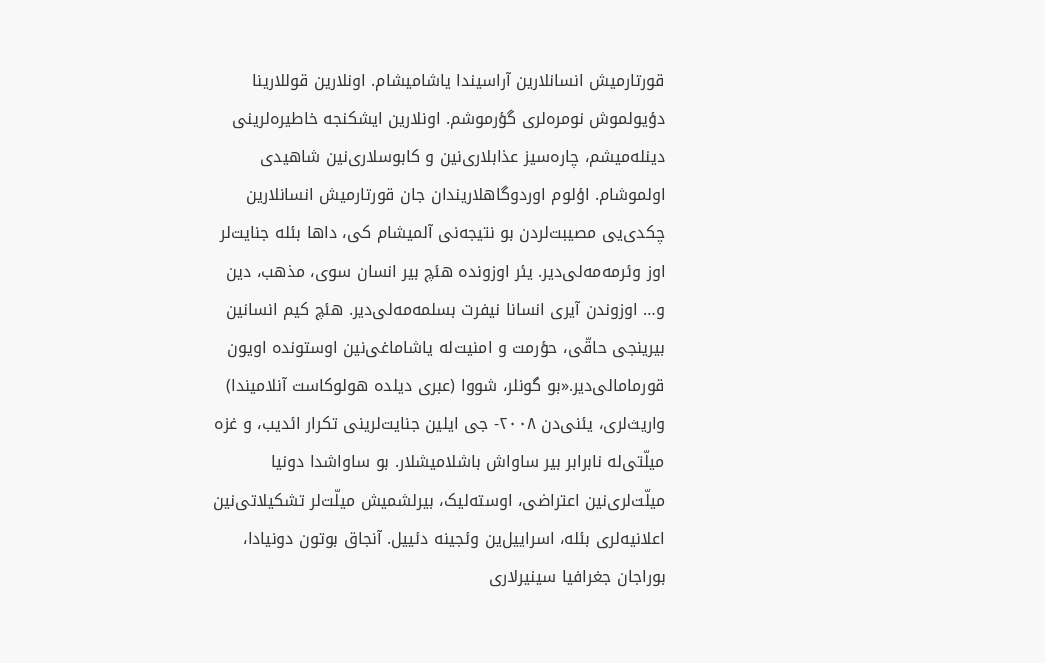قورتارمیش انسانلارین آراسیندا یاشامیشام. اونلارین قوللارینا دؤیولموش نومره‌لری گؤرموشم. اونلارین ایشکنجه خاطیره‌لرینی دینله‌میشم، چاره‌سیز عذابلاری‌نین و کابوسلاری‌نین شاهیدی اولموشام. اؤلوم اوردوگاهلاریندان جان قورتارمیش انسانلارین چکدی‌یی مصیبت‌لردن بو نتیجه‌نی‌ آلمیشام کی، داها بئله جنایت‌لر اوز وئرمه‌مه‌لی‌دیر. یئر اوزونده هئچ بیر انسان سوی، مذهب، دین و… اوزوندن آیری انسانا نیفرت بسلمه‌مه‌لی‌دیر. هئچ کیم انسانین بیرینجی حاقّی، حؤرمت و امنیت‌له یاشاماغی‌نین اوستونده اویون قورمامالی‌دیر.«بو گونلر، شووا (عبری دیلده هولوکاست آنلامیندا) واریث‌لری، یئنی‌دن ۲۰۰۸- جی ایلین جنایت‌لرینی تکرار ائدیب، و غزه میلّتی‌له نابرابر بیر ساواش باشلامیشلار. بو ساواشدا دونیا میلّت‌لری‌نین اعتراضی، اوسته‌لیک، بیرلشمیش میلّت‌لر تشکیلاتی‌نین اعلانیه‌لری بئله، اسراییل‌ین وئجینه ‌دئییل. آنجاق بوتون دونیادا، بوراجان جغرافیا سینیرلاری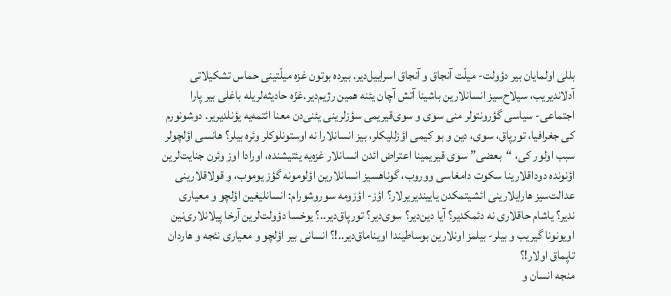بللی اولمایان بیر دؤولت- میلّت آنجاق و آنجاق اسراییل‌دیر. بیرده بوتون غزه میلّتینی حماس تشکیلاتی آدلاندیریب، سیلاح‌سیز انسانلارین باشینا آتش آچان یئنه همین رژیم‌دیر.غزّه حادیثه‌لریله باغلی بیر پارا اجتماعی- سیاسی گؤرونتولر منی سوی و سوی‌قیریمی سؤزلرینی یئنی‌دن معنا ائتمه‌یه یؤنلدیریر. دوشونورم کی جغرافیا، تورپاق، سوی، دین و بو کیمی اؤزللیکلر، بیز انسانلارا نه اوستونلوکلر وئره بیلر؟ هانسی اؤلچولر سبب اولور کی، “بعضی” سوی قیریمینا اعتراض ائدن انسانلار غزه‌یه یئتیشنده، اورادا اوز وئرن جنایت‌لرین اؤنونده دوداقلارینا سکوت دامغاسی ووروب، گوناهسیز انسانلارین اؤلومونه گؤز یوموب، و قولاقلارینی عدالت‌سیز هارایلارینی ائشیتمکدن‌ یاییندیریرلار؟ اؤز- اؤزومه سوروشورام: انسانلیغین اؤلچو و معیاری ندیر؟ یاشام حاقلاری نه دئمکدیر؟ آیا دین‌دیر؟ سوی‌دیر؟ تورپاق‌دیر..؟ یوخسا دؤولت‌لرین آرخا پیلانلاری‌نین اویونونا گیریب و بیلر- بیلمز اونلارین بوساطیندا اویناماق‌دیر..!؟ انسانی بیر اؤلچو و معیاری نئجه و هاردان تاپماق اولار!؟
منجه انسان و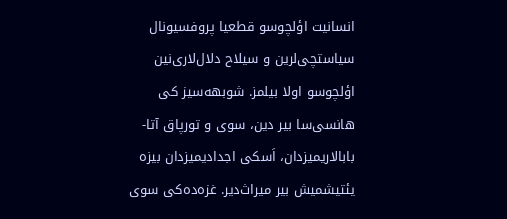انسانیت اؤلچوسو قطعیا پروفسیونال سیاستچی‌لرین و سیلاح دلال‌لاری‌نین اؤلچوسو اولا بیلمز. شوبهه‌سیز کی هانسی‌سا بیر دین، سوی و تورپاق آتا- بابالاریمیزدان، اَسکی اجدادیمیزدان بیزه یئتیشمیش بیر میراث‌دیر. غزه‌ده‌کی سوی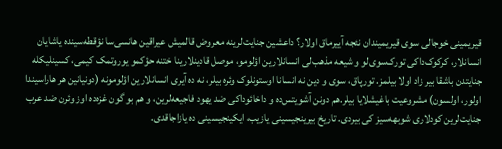قیریمینی خوجالی‌ سوی قیریمیندان نئجه آییرماق اولار؟ داعشین جنایت‌لرینه معروض قالمیش عیراقین هانسی‌سا نؤقطه‌سینده یاشایان انسانلار، کرکوک‌داکی تورک‌سوی‌لو و شیعه مذهب‌لی انسانلارین اؤلومو، موصل قادینلارینا ختنه حؤکمو یوروتمک کیمی، کسینلیکله جنایتدن باشقا بیر زاد اولا بیلمز. تورپاق، سوی و دین نه انسانا اوستونلوک وئره بیلر، نه ده آیری انسانلارین اؤلومونه (دونیانین هر هاراسیندا اولور، اولسون) مشروعیت باغیشلایا بیلر.هم دونن آشویتس‌ده و داخائوداکی ضد یهود فاجیعه‌لرین، و هم بو گون غزه‌ده اوز وئرن ضد عرب جنایت‌لرین کودلاری شوبهه‌سیز کی بیردی. تاریخ بیرینجیسینی یازیب، ایکینجیسینی ده یازاجاقدی.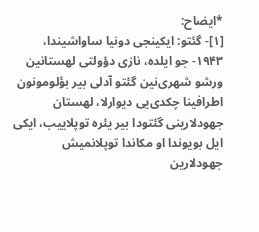*ایضاح:
[۱]- گئتو: ایکینجی دونیا ساواشیندا، ۱۹۴۳- جو ایلده، نازی دؤولتی لهستانین ورشو شهری‌نین گئتو آدلی بیر بؤلومونون اطرافینا چکدی‌یی دیوارلا، لهستان جهودلارینی گئتودا بیر یئره توپلاییب، ایکی ایل بویوندا او مکاندا توپلانمیش جهودلارین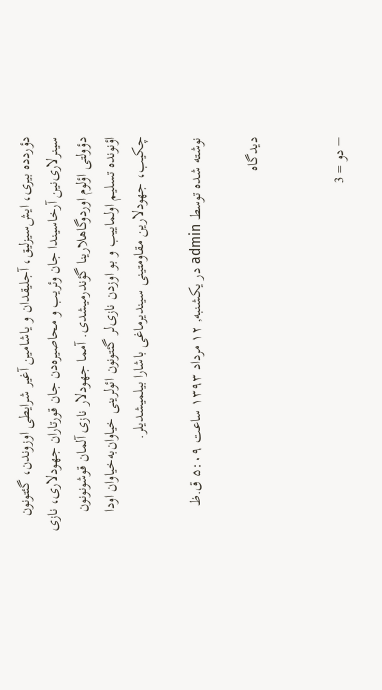دؤردده بیری، ایش‌سیزلیق، آجلیقدان و یاشامین آغیر شرایطی اوزوندن، گئتونون سینرلاری‌نین آرخاسیندا جان وئریب و محاصیره‌دن جان قورتاران جهودلاری، نازی دؤولتی اؤلوم اوردوگاهلارینا گؤند‌رمیشدی. آمما جهودلار نازی آلمان قوشونونون اؤنونده تسلیم اولماییب و بو اوزدن نازی‌لر گئتونون ائولرینی خیاوان‌به‌خیاوان اودا چکیب، جهودلارین مقاومتینی سیندیرماغی باشارا بیلمیشدیلر.

نوشته شده توسط admin در یکشنبه, ۱۲ مرداد ۱۳۹۳ ساعت ۵:۰۹ ق.ظ

دیدگاه


− دو = 3